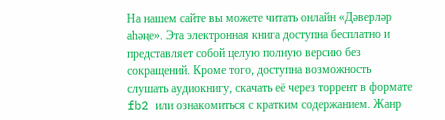На нашем сайте вы можете читать онлайн «Дәверләр аһәңе». Эта электронная книга доступна бесплатно и представляет собой целую полную версию без сокращений. Кроме того, доступна возможность слушать аудиокнигу, скачать её через торрент в формате fb2 или ознакомиться с кратким содержанием. Жанр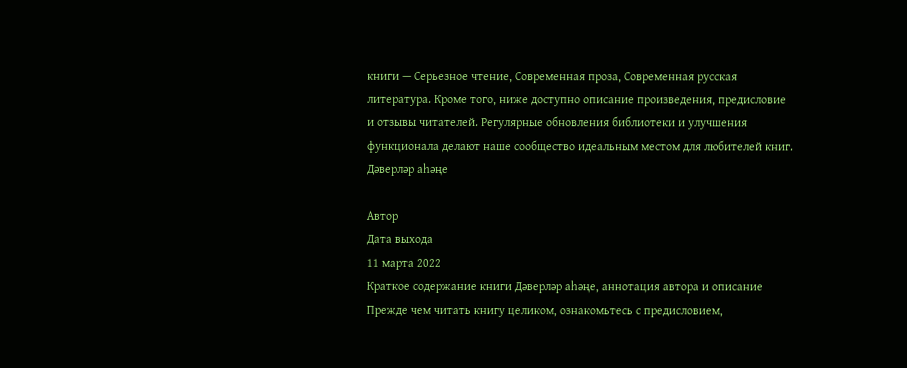книги — Серьезное чтение, Современная проза, Современная русская литература. Кроме того, ниже доступно описание произведения, предисловие и отзывы читателей. Регулярные обновления библиотеки и улучшения функционала делают наше сообщество идеальным местом для любителей книг.
Дәверләр аһәңе

Автор
Дата выхода
11 марта 2022
Краткое содержание книги Дәверләр аһәңе, аннотация автора и описание
Прежде чем читать книгу целиком, ознакомьтесь с предисловием,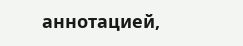аннотацией,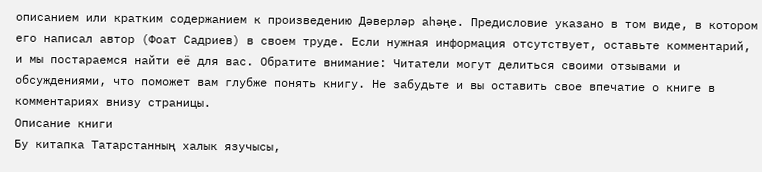описанием или кратким содержанием к произведению Дәверләр аһәңе. Предисловие указано в том виде, в котором его написал автор (Фоат Садриев) в своем труде. Если нужная информация отсутствует, оставьте комментарий, и мы постараемся найти её для вас. Обратите внимание: Читатели могут делиться своими отзывами и обсуждениями, что поможет вам глубже понять книгу. Не забудьте и вы оставить свое впечатие о книге в комментариях внизу страницы.
Описание книги
Бу китапка Татарстанның халык язучысы,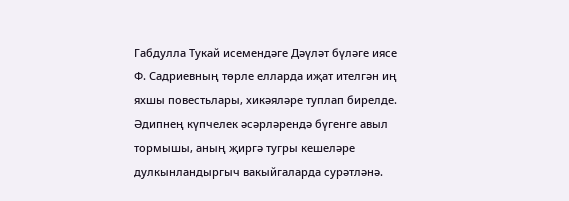Габдулла Тукай исемендәге Дәүләт бүләге иясе Ф. Садриевның төрле елларда иҗат ителгән иң яхшы повестьлары, хикәяләре туплап бирелде. Әдипнең күпчелек әсәрләрендә бүгенге авыл тормышы, аның җиргә тугры кешеләре дулкынландыргыч вакыйгаларда сурәтләнә.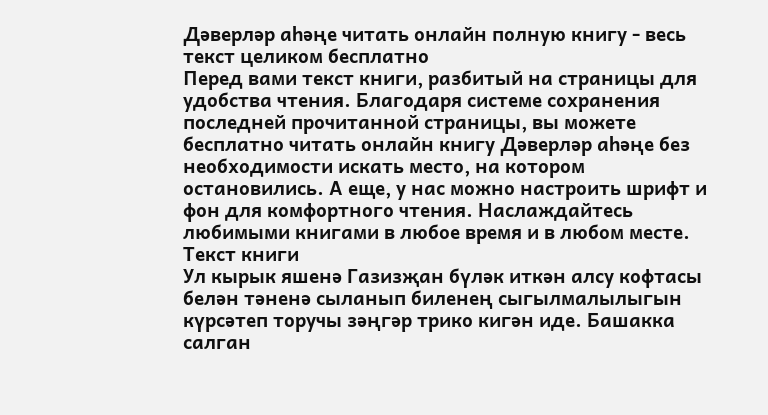Дәверләр аһәңе читать онлайн полную книгу - весь текст целиком бесплатно
Перед вами текст книги, разбитый на страницы для удобства чтения. Благодаря системе сохранения последней прочитанной страницы, вы можете бесплатно читать онлайн книгу Дәверләр аһәңе без необходимости искать место, на котором остановились. А еще, у нас можно настроить шрифт и фон для комфортного чтения. Наслаждайтесь любимыми книгами в любое время и в любом месте.
Текст книги
Ул кырык яшенә Газизҗан бүләк иткән алсу кофтасы белән тәненә сыланып биленең сыгылмалылыгын күрсәтеп торучы зәңгәр трико кигән иде. Башакка салган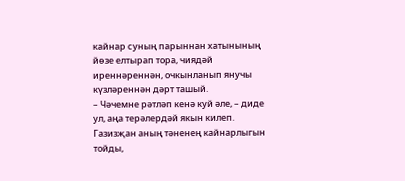кайнар суның парыннан хатынының йөзе елтырап тора, чиядәй иреннәреннән, очкынланып янучы күзләреннән дәрт ташый.
– Чәчемне рәтләп кенә куй әле, – диде ул, аңа терәлердәй якын килеп.
Газизҗан аның тәненең кайнарлыгын тойды,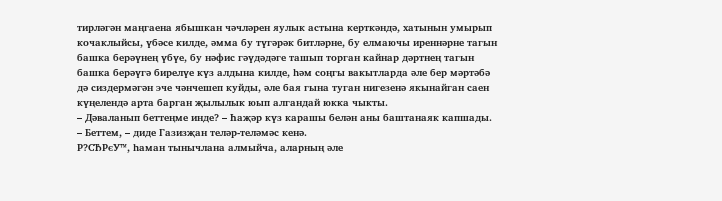тирләгән маңгаена ябышкан чәчләрен яулык астына керткәндә, хатынын умырып кочаклыйсы, үбәсе килде, әмма бу түгәрәк битләрне, бу елмаючы иреннәрне тагын башка берәүнең үбүе, бу нәфис гәүдәдәге ташып торган кайнар дәртнең тагын башка берәүгә бирелүе күз алдына килде, һәм соңгы вакытларда әле бер мәртәбә дә сиздермәгән эче чәнчешеп куйды, әле бая гына туган нигезенә якынайган саен күңелендә арта барган җылылык юып алгандай юкка чыкты.
– Дәваланып беттеңме инде? – Һаҗәр күз карашы белән аны баштанаяк капшады.
– Беттем, – диде Газизҗан теләр-теләмәс кенә.
Р?СЂРєУ™, һаман тынычлана алмыйча, аларның әле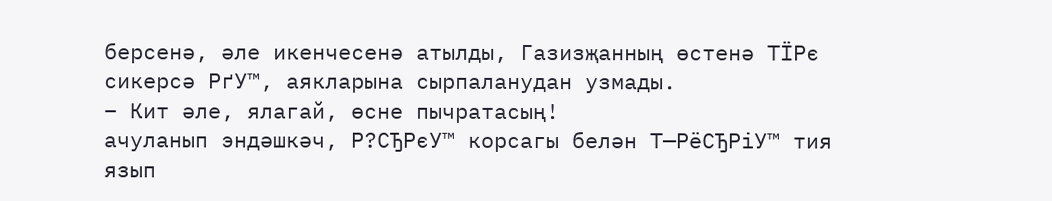берсенә, әле икенчесенә атылды, Газизҗанның өстенә ТЇРє сикерсә РґУ™, аякларына сырпаланудан узмады.
– Кит әле, ялагай, өсне пычратасың!
ачуланып эндәшкәч, Р?СЂРєУ™ корсагы белән Т—РёСЂРіУ™ тия язып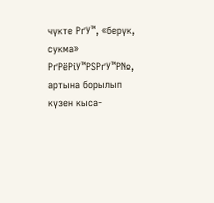чүкте РґУ™, «берүк, сукма» РґРёРіУ™РЅРґУ™Р№, артына борылып күзен кыса-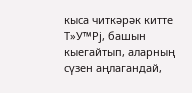кыса читкәрәк китте Т»У™Рј, башын кыегайтып, аларның сүзен аңлагандай,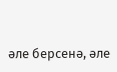әле берсенә, әле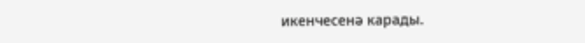икенчесенә карады.